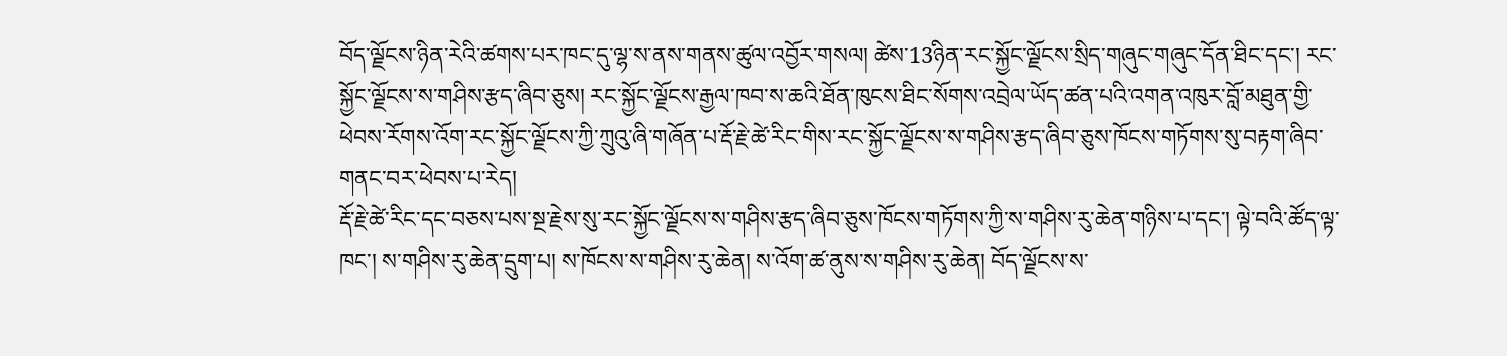བོད་ལྗོངས་ཉིན་རེའི་ཚགས་པར་ཁང་དུ་ལྷ་ས་ནས་གནས་ཚུལ་འབྱོར་གསལ། ཚེས་13ཉིན་རང་སྐྱོང་ལྗོངས་སྲིད་གཞུང་གཞུང་དོན་ཐིང་དང་། རང་སྐྱོང་ལྗོངས་ས་གཤིས་རྩད་ཞིབ་ཅུས། རང་སྐྱོང་ལྗོངས་རྒྱལ་ཁབ་ས་ཆའི་ཐོན་ཁུངས་ཐིང་སོགས་འབྲེལ་ཡོད་ཚན་པའི་འགན་འཁུར་བློ་མཐུན་གྱི་ཕེབས་རོགས་འོག་རང་སྐྱོང་ལྗོངས་ཀྱི་ཀྲུའུ་ཞི་གཞོན་པ་རྡོ་རྗེ་ཚེ་རིང་གིས་རང་སྐྱོང་ལྗོངས་ས་གཤིས་རྩད་ཞིབ་ཅུས་ཁོངས་གཏོགས་སུ་བརྟག་ཞིབ་གནང་བར་ཕེབས་པ་རེད།
རྡོ་རྗེ་ཚེ་རིང་དང་བཅས་པས་སྔ་རྗེས་སུ་རང་སྐྱོང་ལྗོངས་ས་གཤིས་རྩད་ཞིབ་ཅུས་ཁོངས་གཏོགས་ཀྱི་ས་གཤིས་རུ་ཆེན་གཉིས་པ་དང་། ལྟེ་བའི་ཚོད་ལྟ་ཁང་། ས་གཤིས་རུ་ཆེན་དྲུག་པ། ས་ཁོངས་ས་གཤིས་རུ་ཆེན། ས་འོག་ཚ་ནུས་ས་གཤིས་རུ་ཆེན། བོད་ལྗོངས་ས་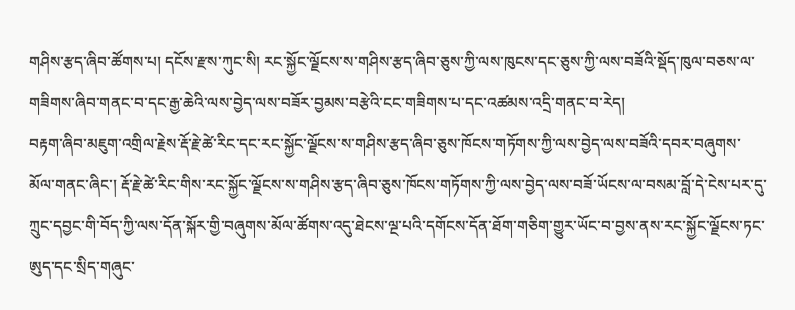གཤིས་རྩད་ཞིབ་ཚོགས་པ། དངོས་རྫས་ཀུང་སི། རང་སྐྱོང་ལྗོངས་ས་གཤིས་རྩད་ཞིབ་ཅུས་ཀྱི་ལས་ཁུངས་དང་ཅུས་ཀྱི་ལས་བཟོའི་སྡོད་ཁུལ་བཅས་ལ་གཟིགས་ཞིབ་གནང་བ་དང་རྒྱ་ཆེའི་ལས་བྱེད་ལས་བཟོར་བྱམས་བརྩེའི་ངང་གཟིགས་པ་དང་འཚམས་འདྲི་གནང་བ་རེད།
བརྟག་ཞིབ་མཇུག་འགྲིལ་རྗེས་རྡོ་རྗེ་ཚེ་རིང་དང་རང་སྐྱོང་ལྗོངས་ས་གཤིས་རྩད་ཞིབ་ཅུས་ཁོངས་གཏོགས་ཀྱི་ལས་བྱེད་ལས་བཟོའི་དབར་བཞུགས་མོལ་གནང་ཞིང་། རྡོ་རྗེ་ཚེ་རིང་གིས་རང་སྐྱོང་ལྗོངས་ས་གཤིས་རྩད་ཞིབ་ཅུས་ཁོངས་གཏོགས་ཀྱི་ལས་བྱེད་ལས་བཟོ་ཡོངས་ལ་བསམ་བློ་དེ་ངེས་པར་དུ་ཀྲུང་དབྱང་གི་བོད་ཀྱི་ལས་དོན་སྐོར་གྱི་བཞུགས་མོལ་ཚོགས་འདུ་ཐེངས་ལྔ་པའི་དགོངས་དོན་ཐོག་གཅིག་གྱུར་ཡོང་བ་བྱས་ནས་རང་སྐྱོང་ལྗོངས་ཏང་ཨུད་དང་སྲིད་གཞུང་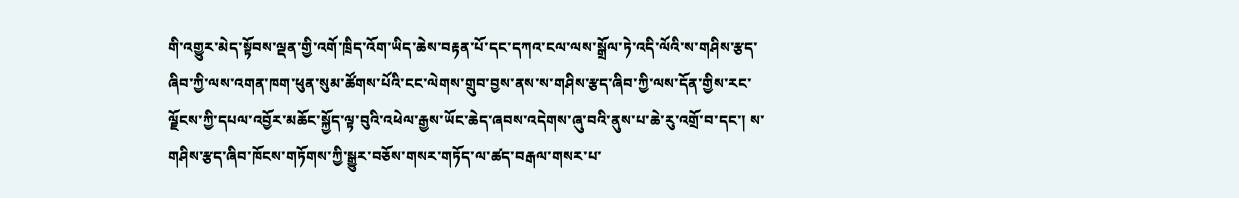གི་འགྱུར་མེད་སྟོབས་ལྡན་གྱི་འགོ་ཁྲིད་འོག་ཡིད་ཆེས་བརྟན་པོ་དང་དཀའ་ངལ་ལས་སྒྲོལ་ཏེ་འདི་ལོའི་ས་གཤིས་རྩད་ཞིབ་ཀྱི་ལས་འགན་ཁག་ཕུན་སུམ་ཚོགས་པོའི་ངང་ལེགས་གྲུབ་བྱས་ནས་ས་གཤིས་རྩད་ཞིབ་ཀྱི་ལས་དོན་གྱིས་རང་ལྗོངས་ཀྱི་དཔལ་འབྱོར་མཆོང་སྐྱོད་ལྟ་བུའི་འཕེལ་རྒྱས་ཡོང་ཆེད་ཞབས་འདེགས་ཞུ་བའི་ནུས་པ་ཆེ་རུ་འགྲོ་བ་དང་། ས་གཤིས་རྩད་ཞིབ་ཁོངས་གཏོགས་ཀྱི་སྒྱུར་བཅོས་གསར་གཏོད་ལ་ཚད་བརྒལ་གསར་པ་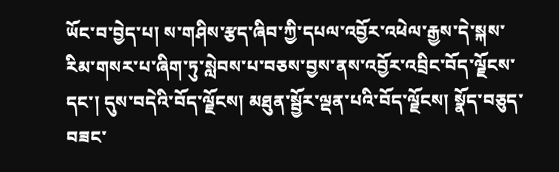ཡོང་བ་བྱེད་པ། ས་གཤིས་རྩད་ཞིབ་ཀྱི་དཔལ་འབྱོར་འཕེལ་རྒྱས་དེ་སྐས་རིམ་གསར་པ་ཞིག་ཏུ་སླེབས་པ་བཅས་བྱས་ནས་འབྱོར་འབྲིང་བོད་ལྗོངས་དང་། དུས་བདེའི་བོད་ལྗོངས། མཐུན་སྦྱོར་ལྡན་པའི་བོད་ལྗོངས། སྣོད་བཅུད་བཟང་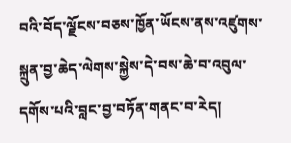བའི་བོད་ལྗོངས་བཅས་ཁྱོན་ཡོངས་ནས་འཛུགས་སྐྲུན་བྱ་ཆེད་ལེགས་སྐྱེས་དེ་བས་ཆེ་བ་འབུལ་དགོས་པའི་བླང་བྱ་བཏོན་གནང་བ་རེད།